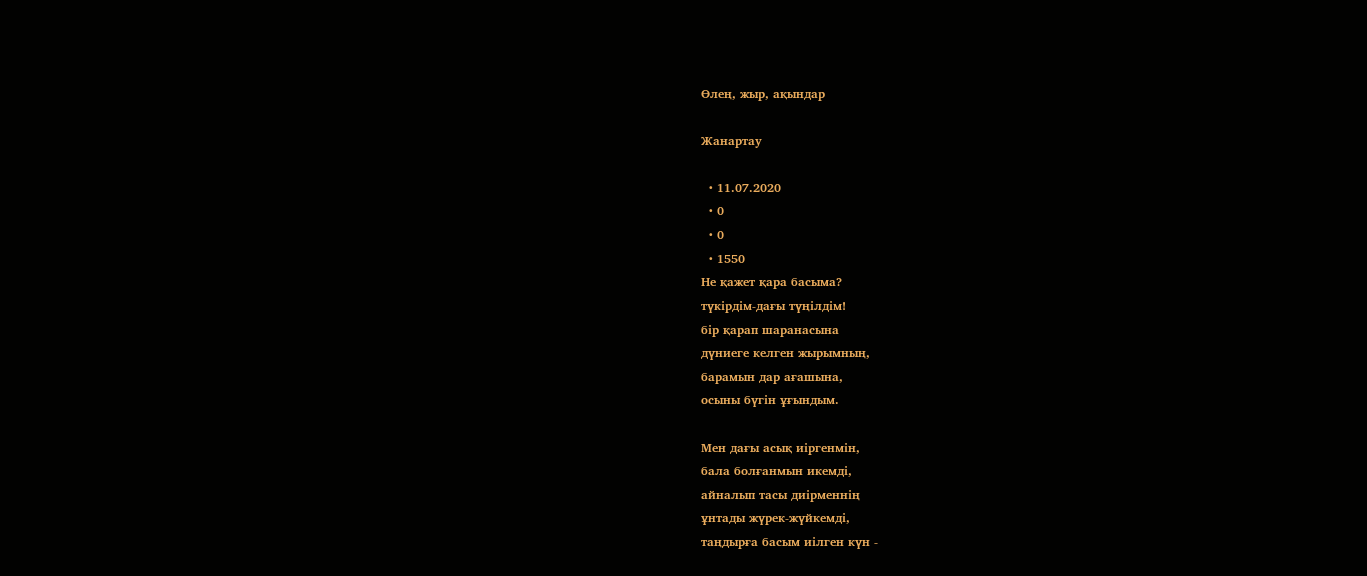Өлең, жыр, ақындар

Жанартау

  • 11.07.2020
  • 0
  • 0
  • 1550
Не қажет қара басыма?
түкiрдiм-дағы түңiлдiм!
бiр қарап шаранасына
дүниеге келген жырымның,
барамын дар ағашына,
осыны бүгiн ұғындым.

Мен дағы асық иiргенмiн,
бала болғанмын икемдi,
айналып тасы диiрменнiң
ұнтады жүрек-жүйкемдi,
таңдырға басым иiлген күн -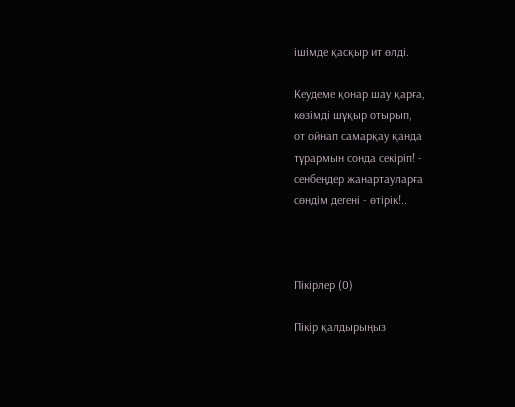iшiмде қасқыр ит өлдi.

Кеудеме қонар шау қарға,
көзiмдi шұқыр отырып,
от ойнап самарқау қанда
тұрармын сонда секiрiп! -
сенбеңдер жанартауларға
сөндiм дегенi - өтiрiк!..



Пікірлер (0)

Пікір қалдырыңыз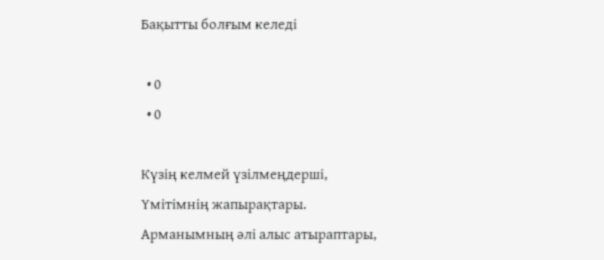Бақытты болғым келеді

  • 0
  • 0

Күзің келмей үзілмеңдерші,
Үмітімнің жапырақтары.
Арманымның әлі алыс атыраптары,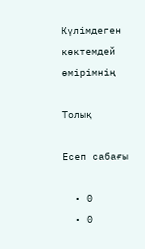Күлімдеген көктемдей өмірімнің

Толық

Есеп сабағы

  • 0
  • 0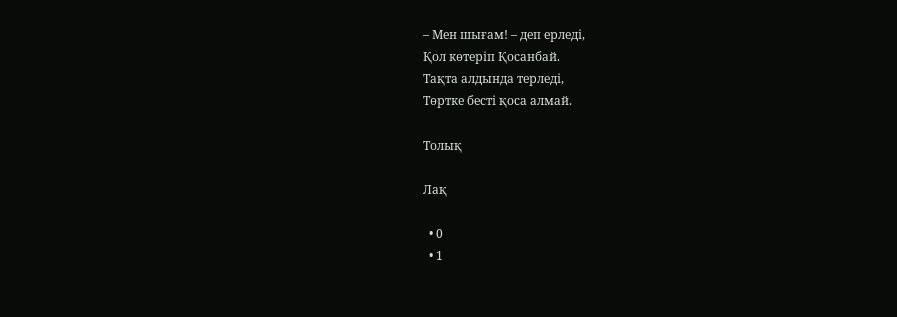– Мен шығам! – деп ерледі,
Қол көтеріп Қосанбай.
Тақта алдында терледі,
Төртке бесті қоса алмай.

Толық

Лақ

  • 0
  • 1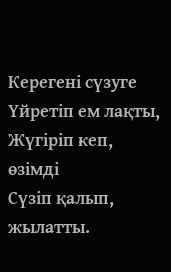Керегені сүзуге
Үйретіп ем лақты,
Жүгіріп кеп, өзімді
Сүзіп қалып, жылатты.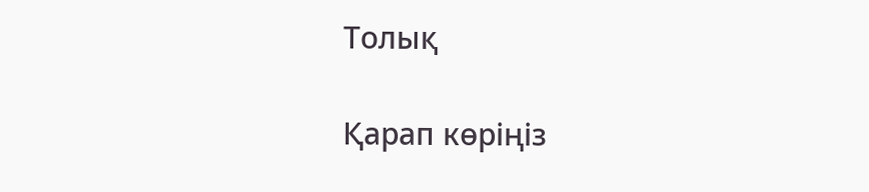Толық

Қарап көріңіз